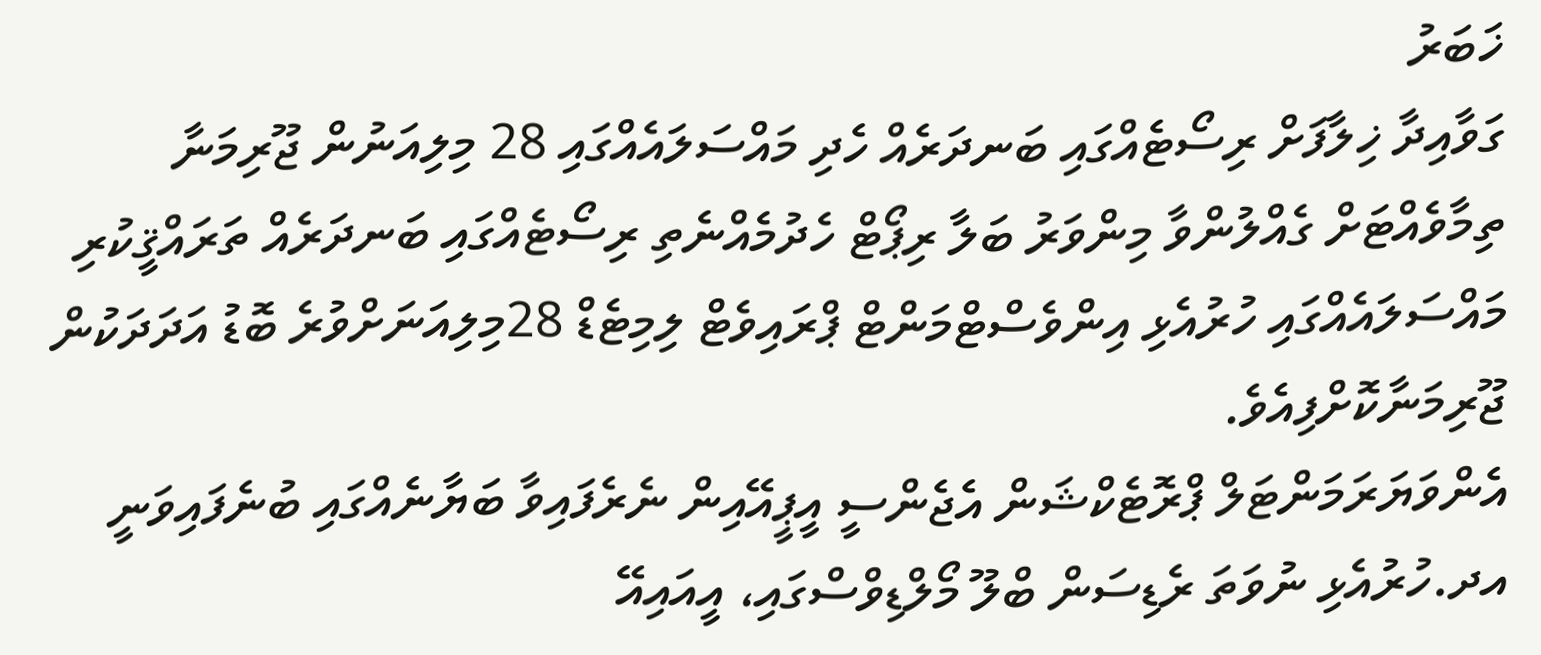ޚަބަރު
ގަވާއިދާ ޚިލާފަށް ރިސޯޓެއްގައި ބަނދަރެއް ހެދި މައްސަލައެއްގައި 28 މިލިއަނުން ޖޫރިމަނާ
ތިމާވެއްޓަށް ގެއްލުންވާ މިންވަރު ބަލާ ރިޕޯޓް ހެދުމެއްނެތި ރިސޯޓެއްގައި ބަނދަރެއް ތަރައްޤީކުރި މައްސަލައެއްގައި ހުރުއެޅި އިންވެސްޓްމަންޓް ޕްރައިވެޓް ލިމިޓެޑް 28މިލިއަނަށްވުރެ ބޮޑު އަދަދަކުން ޖޫރިމަނާކޮށްފިއެވެ.
އެންވަޔަރަމަންޓަލް ޕްރޮޓެކްޝަން އެޖެންސީ އީޕީއޭއިން ނެރެފައިވާ ބަޔާނެއްގައި ބުނެފައިވަނީ އދ.ހުރުއެޅި ނުވަތަ ރެޑިސަން ބްލޫ މޯލްޑިވްސްގައި، އީއައިއޭ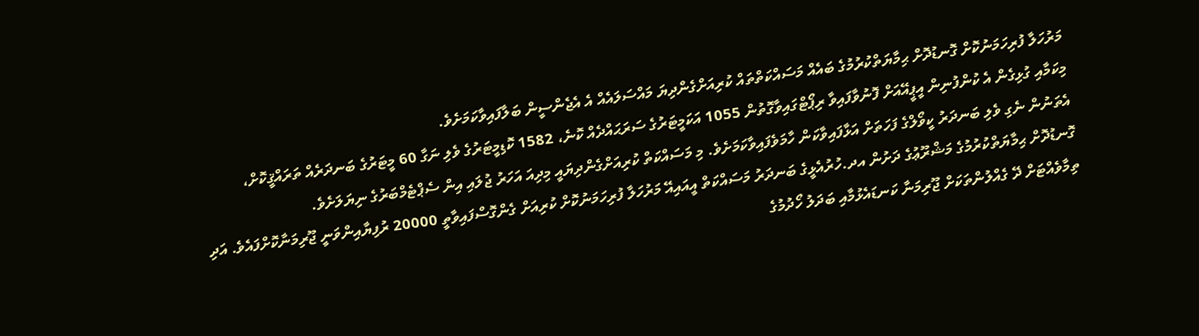މަރުހަލާ ފުރިހަމަނުކޮށް ގޮނޑުދޮށް ޙިމާޔަތްކުރުމުގެ ބައެއް މަސައްކަތްތައް ކުރިއަށްގެންދިޔަ މައްސަލައެއް އެ އެޖެންސީން ބަލާފައިވާކަމަށެވެ.
މިކަމާއި ގުޅިގެން އެ ކުންފުނިން އީޕީއޭއަށް ފޮނުވާފައިވާ ރިޕޯޓްގައިވާގޮތުން 1055 އަކަމީޓަރުގެ ސަރަޙައްދެއް ކޮނެ، 1582 ކޮޑިމީޓަރުގެ ވެލި ނަގާ 60 މީޓަރުގެ ބަނދަރެއް ތަރައްޤީކޮށް، އެތަނުން ނެގި ވެލި ބަނދަރު ކީވޯލްގެ ފަހަތަށް އަޅާފައިވާކަން ހާމަވެފައިވާކަމަށެވެ. މި މަސައްކަތް ކުރިއަށްގެންދިޔައީ މިދިއަ އަހަރު ޖުލައި އިން ސެޕްޓެމްބަރުގެ ނިޔަލަށެވެ.
ގޮނޑުދޮށް ޙިމާޔަތްކުރުމުގެ މަޝްރޫޢުގެ ދަށުން އދ.ހުރުއެޅީގެ ބަނދަރު މަސައްކަތް އީއައިއޭ މަރުހަލާ ފުރިހަމަނުކޮށް ކުރިއަށް ގެންގޮސްފައިވާތީ 20000 ރުފިޔާއިންވަނީ ޖޫރިމަނާކޮށްފައެވެ. އަދި ތިމާވެއްޓަށް ދޭ ގެއްލުންތަކަށް ޖޫރިމަނާ ކަނޑައެޅުމާއި ބަދަލު ހޯދުމުގެ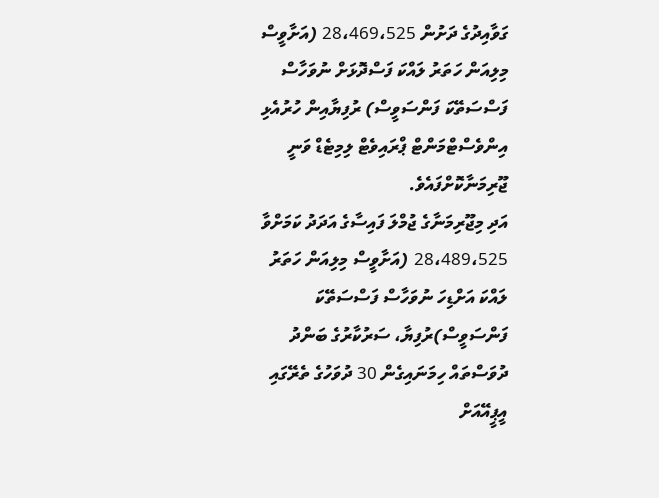ގަވާއިދުގެ ދަށުން 28،469،525 (އަށާވީސް މިލިއަން ހަތަރު ލައްކަ ފަސްދޮޅަށް ނުވަހާސް ފަސްސަތޭކަ ފަންސަވީސް) ރުފިޔާއިން ހުރުއެޅި އިންވެސްޓްމަންޓް ޕްރައިވެޓް ލިމިޓެޑް ވަނީ ޖޫރިމަނާކޮށްފައެވެ.
އަދި މިޖޫރިމަނާގެ ޖުމްލަ ފައިސާގެ އަދަދު ކަމަށްވާ 28،489،525 (އަށާވީސް މިލިއަން ހަތަރު ލައްކަ އަށްޑިހަ ނުވަހާސް ފަސްސަތޭކަ ފަންސަވީސް)ރުފިޔާ، ސަރުކާރުގެ ބަންދު ދުވަސްތައް ހިމަނައިގެން 30 ދުވަހުގެ ތެރޭގައި އީޕީއޭއަށް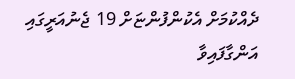ދެއްކުމަށް އެކުންފުންޏަށް 19 ޖެނުއަރީގައި އަންގާފައިވާ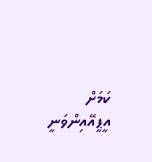ކަމަށް އީޕީއޭއިންވަނީ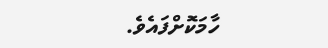ހާމަކޮށްފައެވެ.